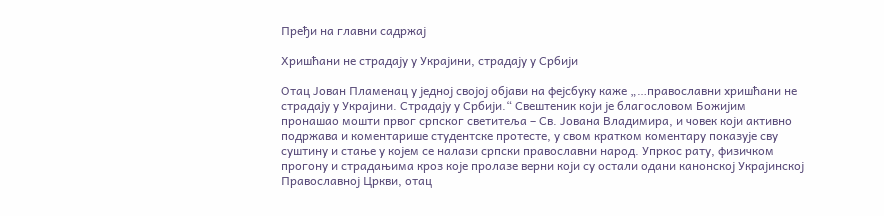Пређи на главни садржај

Хришћани не страдају у Украјини, страдају у Србији

Отац Јован Пламенац у једној својој објави на фејсбуку каже „…православни хришћани не страдају у Украјини. Страдају у Србији.“ Свештеник који је благословом Божијим пронашао мошти првог српског светитеља – Св. Јована Владимира, и човек који активно подржава и коментарише студентске протесте, у свом кратком коментару показује сву суштину и стање у којем се налази српски православни народ. Упркос рату, физичком прогону и страдањима кроз које пролазе верни који су остали одани канонској Украјинској Православној Цркви, отац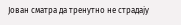Јован сматра да тренутно не страдају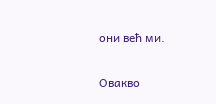они већ ми.

Овакво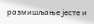размишљање јесте и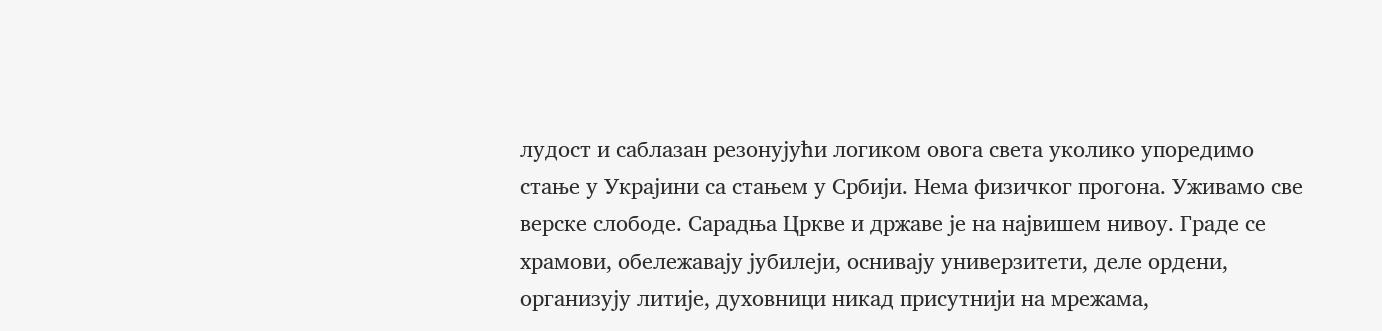лудост и саблазан резонујући логиком овога света уколико упоредимо стање у Украјини са стањем у Србији. Нема физичког прогона. Уживамо све верске слободе. Сарадња Цркве и државе је на највишем нивоу. Граде се храмови, обележавају јубилеји, оснивају универзитети, деле ордени, организују литије, духовници никад присутнији на мрежама,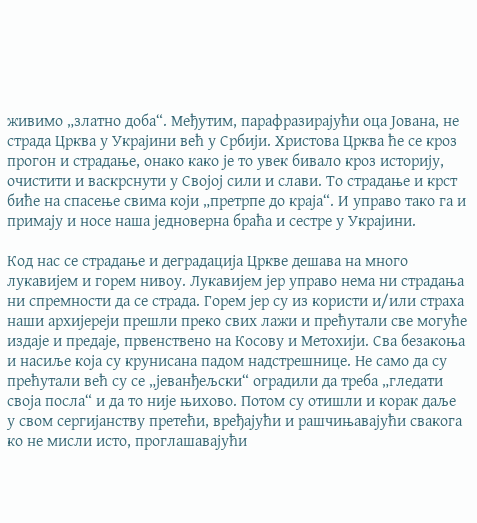живимо „златно доба“. Међутим, парафразирајући оца Јована, не страда Црква у Украјини већ у Србији. Христова Црква ће се кроз прогон и страдање, онако како је то увек бивало кроз историју, очистити и васкрснути у Својој сили и слави. То страдање и крст биће на спасење свима који „претрпе до краја“. И управо тако га и примају и носе наша једноверна браћа и сестре у Украјини.

Код нас се страдање и деградација Цркве дешава на много лукавијем и горем нивоу. Лукавијем јер управо нема ни страдања ни спремности да се страда. Горем јер су из користи и/или страха наши архијереји прешли преко свих лажи и прећутали све могуће издаје и предаје, првенствено на Косову и Метохији. Сва безакоња и насиље која су крунисана падом надстрешнице. Не само да су прећутали већ су се „јеванђељски“ оградили да треба „гледати своја посла“ и да то није њихово. Потом су отишли и корак даље у свом сергијанству претећи, вређајући и рашчињавајући свакога ко не мисли исто, проглашавајући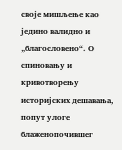своје мишљење као једино валидно и „благословено“. О спиновању и кривотворењу историјских дешавања, попут улоге блаженопочившег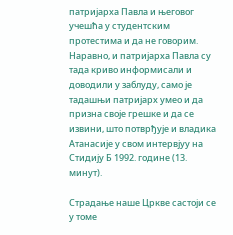патријарха Павла и његовог учешћа у студентским протестима и да не говорим. Наравно, и патријарха Павла су тада криво информисали и доводили у заблуду, само је тадашњи патријарх умео и да призна своје грешке и да се извини, што потврђује и владика Атанасије у свом интервјуу на Стидију Б 1992. године (13. минут).

Страдање наше Цркве састоји се у томе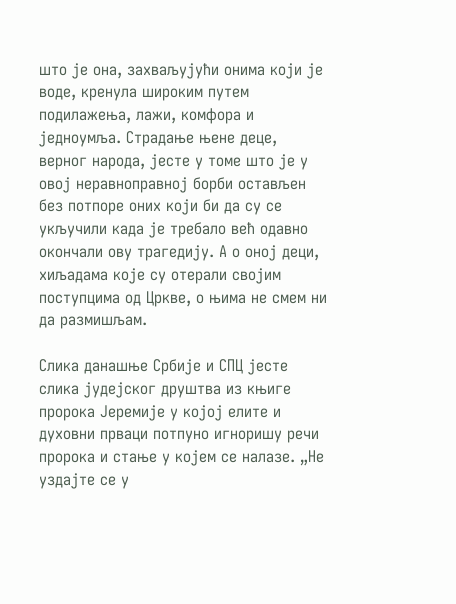што је она, захваљујући онима који је воде, кренула широким путем подилажења, лажи, комфора и једноумља. Страдање њене деце, верног народа, јесте у томе што је у овој неравноправној борби остављен без потпоре оних који би да су се укључили када је требало већ одавно окончали ову трагедију. А о оној деци, хиљадама које су отерали својим поступцима од Цркве, о њима не смем ни да размишљам.

Слика данашње Србије и СПЦ јесте слика јудејског друштва из књиге пророка Јеремије у којој елите и духовни прваци потпуно игноришу речи пророка и стање у којем се налазе. „Не уздајте се у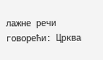лажне речи говорећи: Црква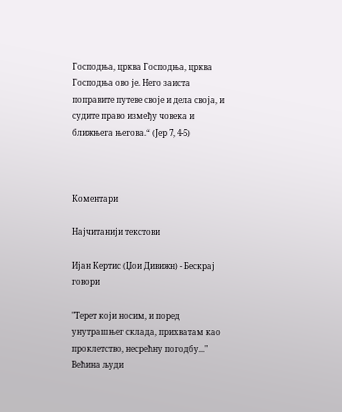Господња, црква Господња, црква Господња ово је. Него заиста поправите путеве своје и дела своја, и судите право између човека и ближњега његова.“ (Јер 7, 4-5)



Коментари

Најчитанији текстови

Ијан Кертис (Џои Дивижн) - Бескрај говори

"Терет који носим, и поред унутрашњег склада, прихватам као проклетство, несрећну погодбу..." Већина људи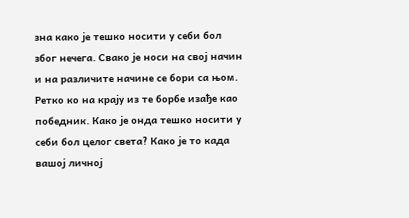зна како је тешко носити у себи бол због нечега. Свако је носи на свој начин и на различите начине се бори са њом. Ретко ко на крају из те борбе изађе као победник. Како је онда тешко носити у себи бол целог света? Како је то када вашој личној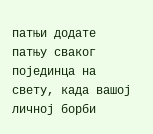патњи додате патњу сваког појединца на свету, када вашој личној борби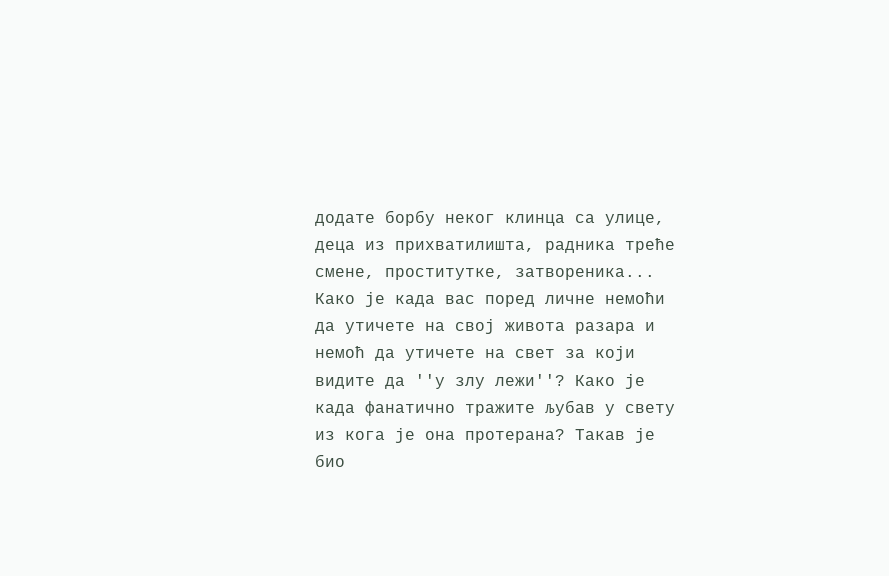додате борбу неког клинца са улице, деца из прихватилишта, радника треће смене, проститутке, затвореника... Како је када вас поред личне немоћи да утичете на свој живота разара и немоћ да утичете на свет за који видите да ''у злу лежи''? Како је када фанатично тражите љубав у свету из кога је она протерана? Такав је био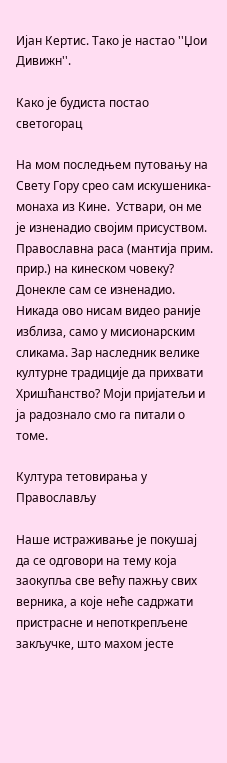Ијан Кертис. Тако је настао ''Џои Дивижн''.

Како је будиста постао светогорац

На мом последњем путовању на Свету Гору срео сам искушеника- монаха из Кине.  Уствари, он ме је изненадио својим присуством. Православна раса (мантија прим. прир.) на кинеском човеку? Донекле сам се изненадио. Никада ово нисам видео раније изблиза, само у мисионарским сликама. Зар наследник велике културне традиције да прихвати Хришћанство? Моји пријатељи и ја радознало смо га питали о томе.

Култура тетовирања у Православљу

Наше истраживање је покушај да се одговори на тему која заокупља све већу пажњу свих верника, а које неће садржати пристрасне и непоткрепљене закључке, што махом јесте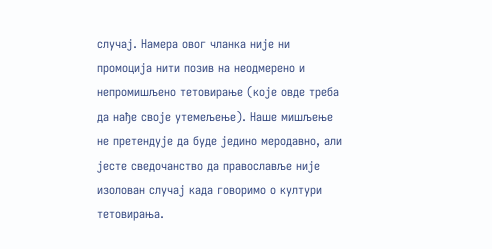случај. Намера овог чланка није ни промоција нити позив на неодмерено и непромишљено тетовирање (које овде треба да нађе своје утемељење). Наше мишљење не претендује да буде једино меродавно, али јесте сведочанство да православље није изолован случај када говоримо о култури тетовирања.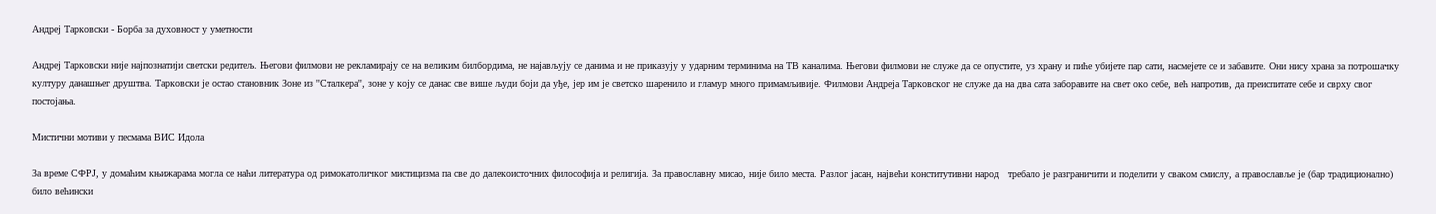Андреј Тарковски - Борба за духовност у уметности

Aндреј Тарковски није најпознатији светски редитељ. Његови филмови не рекламирају се на великим билбордима, не најављују се данима и не приказују у ударним терминима на ТВ каналима. Његови филмови не служе да се опустите, уз храну и пиће убијете пар сати, насмејете се и забавите. Они нису храна за потрошачку културу данашњег друштва. Тарковски је остао становник Зоне из ''Сталкера'', зоне у коју се данас све више људи боји да уђе, јер им је светско шаренило и гламур много примамљивије. Филмови Андреја Тарковског не служе да на два сата заборавите на свет око себе, већ напротив, да преиспитате себе и сврху свог постојања.

Мистични мотиви у песмама ВИС Идола

За време СФРЈ, у домаћим књижарама могла се наћи литература од римокатоличког мистицизма па све до далекоисточних философија и религија. За православну мисао, није било места. Разлог јасан, највећи конститутивни народ   требало је разграничити и поделити у сваком смислу, а православље је (бар традиционално) било већински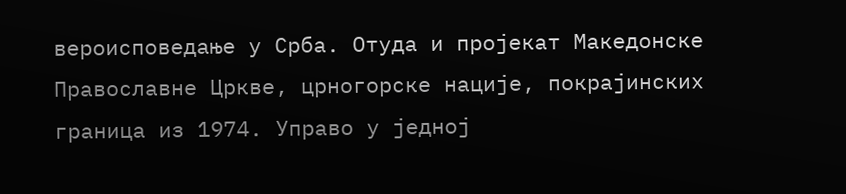вероисповедање у Срба. Отуда и пројекат Македонске Православне Цркве, црногорске нације, покрајинских граница из 1974. Управо у једној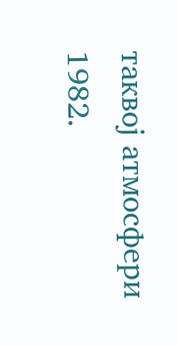таквој атмосфери 1982.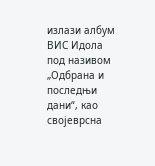излази албум ВИС Идола под називом „Одбрана и последњи дани“, као својеврсна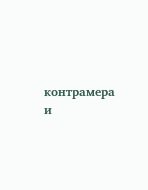контрамера и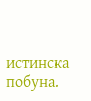истинска побуна.